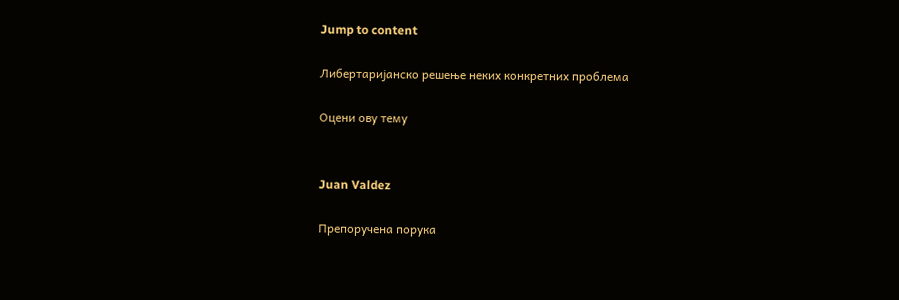Jump to content

Либертаријанско решење неких конкретних проблема

Оцени ову тему


Juan Valdez

Препоручена порука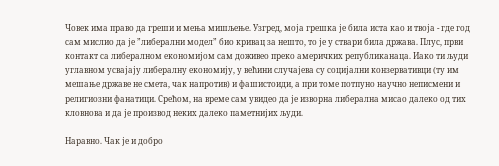Човек има право да греши и мења мишљење. Узгред, моја грешка је била иста као и твоја - где год сам мислио да је ”либерални модел” био кривац за нешто, то је у ствари била држава. Плус, први контакт са либералном економијом сам доживео преко америчких републиканаца. Иако ти људи углавном усвајају либералну економију, у већини случајева су социјални конзервативци (ту им мешање државе не смета, чак напротив) и фашистоиди, а при томе потпуно научно неписмени и религиозни фанатици. Срећом, на време сам увидео да је изворна либерална мисао далеко од тих кловнова и да је производ неких далеко паметнијих људи.

Наравно. Чак је и добро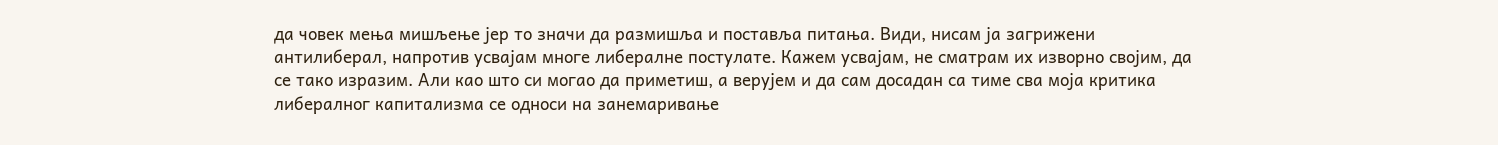да човек мења мишљење јер то значи да размишља и поставља питања. Види, нисам ја загрижени антилиберал, напротив усвајам многе либералне постулате. Кажем усвајам, не сматрам их изворно својим, да се тако изразим. Али као што си могао да приметиш, а верујем и да сам досадан са тиме сва моја критика либералног капитализма се односи на занемаривање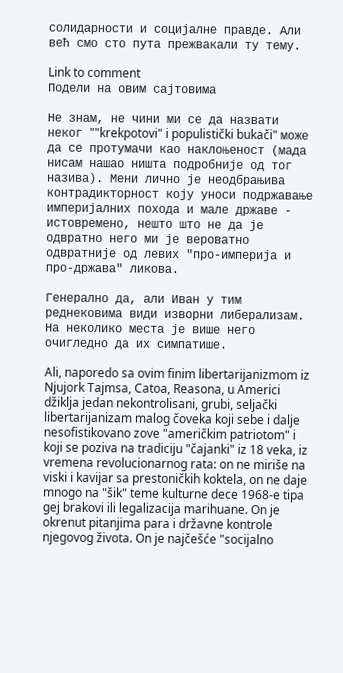солидарности и социјалне правде. Али већ смо сто пута прежвакали ту тему.

Link to comment
Подели на овим сајтовима

Не знам, не чини ми се да назвати неког ""krekpotovi" i populistički bukači" може да се протумачи као наклоњеност (мада нисам нашао ништа подробније од тог назива). Мени лично је неодбрањива контрадикторност коју уноси подржавање империјалних похода и мале државе - истовремено, нешто што не да је одвратно него ми је вероватно одвратније од левих "про-империја и про-држава" ликова.

Генерално да, али Иван у тим реднековима види изворни либерализам. На неколико места је више него очигледно да их симпатише.

Ali, naporedo sa ovim finim libertarijanizmom iz Njujork Tajmsa, Catoa, Reasona, u Americi džiklja jedan nekontrolisani, grubi, seljački libertarijanizam malog čoveka koji sebe i dalje nesofistikovano zove "američkim patriotom" i koji se poziva na tradiciju "čajanki" iz 18 veka, iz vremena revolucionarnog rata: on ne miriše na viski i kavijar sa prestoničkih koktela, on ne daje mnogo na "šik" teme kulturne dece 1968-e tipa gej brakovi ili legalizacija marihuane. On je okrenut pitanjima para i državne kontrole njegovog života. On je najčešće "socijalno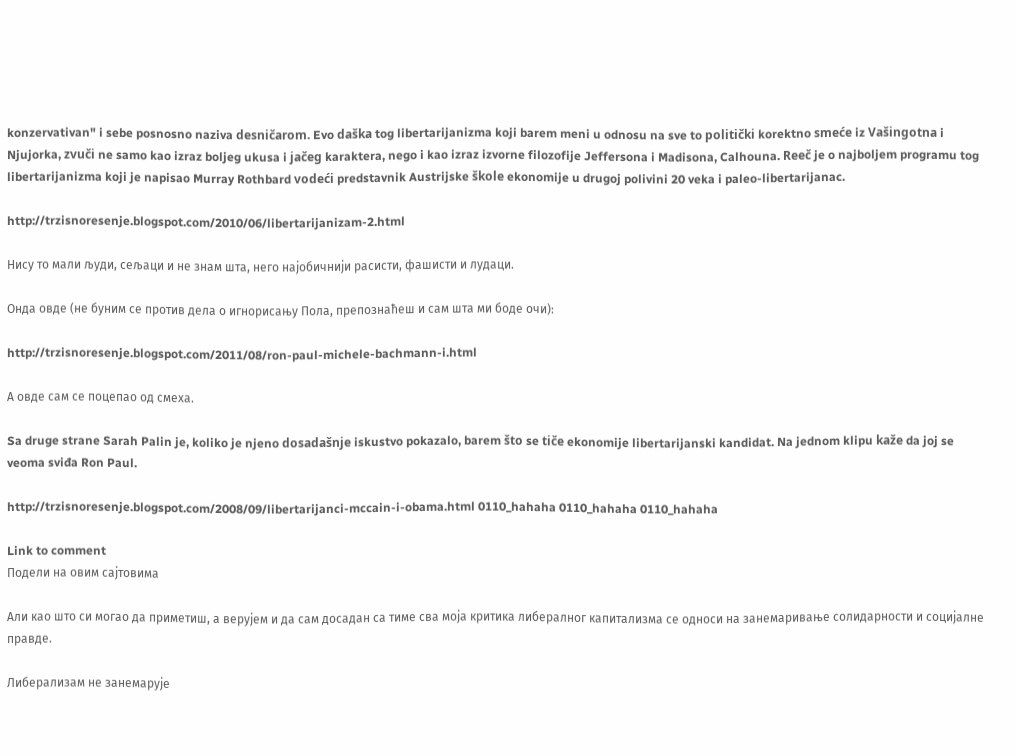konzervativan" i sebe posnosno naziva desničarom. Evo daška tog libertarijanizma koji barem meni u odnosu na sve to politički korektno smeće iz Vašingotna i Njujorka, zvuči ne samo kao izraz boljeg ukusa i jačeg karaktera, nego i kao izraz izvorne filozofije Jeffersona i Madisona, Calhouna. Reeč je o najboljem programu tog libertarijanizma koji je napisao Murray Rothbard vodeći predstavnik Austrijske škole ekonomije u drugoj polivini 20 veka i paleo-libertarijanac.

http://trzisnoresenje.blogspot.com/2010/06/libertarijanizam-2.html

Нису то мали људи, сељаци и не знам шта, него најобичнији расисти, фашисти и лудаци.

Онда овде (не буним се против дела о игнорисању Пола, препознаћеш и сам шта ми боде очи):

http://trzisnoresenje.blogspot.com/2011/08/ron-paul-michele-bachmann-i.html

А овде сам се поцепао од смеха.

Sa druge strane Sarah Palin je, koliko je njeno dosadašnje iskustvo pokazalo, barem što se tiče ekonomije libertarijanski kandidat. Na jednom klipu kaže da joj se veoma sviđa Ron Paul.

http://trzisnoresenje.blogspot.com/2008/09/libertarijanci-mccain-i-obama.html 0110_hahaha 0110_hahaha 0110_hahaha

Link to comment
Подели на овим сајтовима

Али као што си могао да приметиш, а верујем и да сам досадан са тиме сва моја критика либералног капитализма се односи на занемаривање солидарности и социјалне правде.

Либерализам не занемарује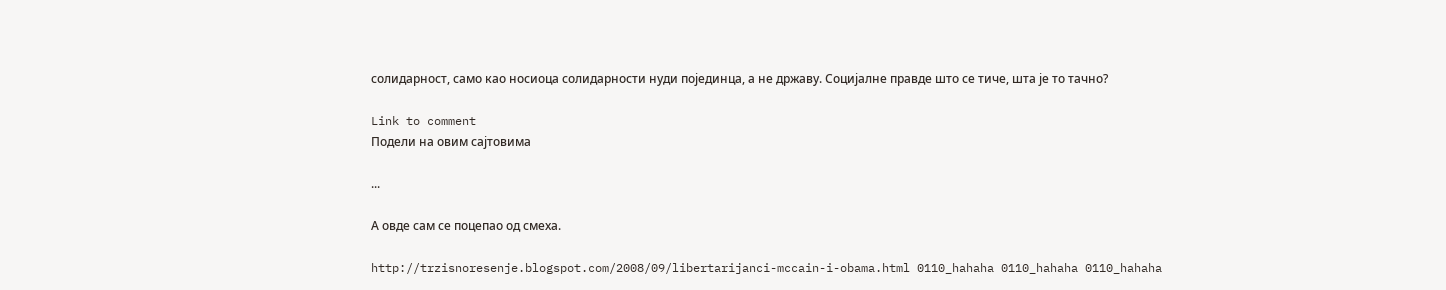солидарност, само као носиоца солидарности нуди појединца, а не државу. Социјалне правде што се тиче, шта је то тачно?

Link to comment
Подели на овим сајтовима

...

А овде сам се поцепао од смеха.

http://trzisnoresenje.blogspot.com/2008/09/libertarijanci-mccain-i-obama.html 0110_hahaha 0110_hahaha 0110_hahaha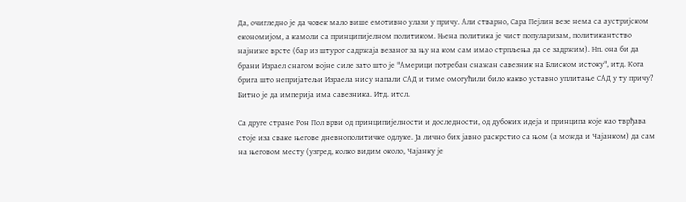Да, очигледно је да човек мало више емотивно улази у причу. Али стварно, Сара Пејлин везе нема са аустријском економијом, а камоли са принципијелном политиком. Њена политика је чист популаризам, политикантство најниже врсте (бар из штурог садржаја везаног за њу на ком сам имао стрпљења да се задржим). Нп. она би да брани Израел снагом војне силе зато што је "Америци потребан снажан савезник на Блиском истоку", итд. Кога брига што непријатељи Израела нису напали САД и тиме омогућили било какво уставно уплитање САД у ту причу? Битно је да империја има савезника. Итд. итсл.

Са друге стране Рон Пол врви од принципијелности и доследности, од дубоких идеја и принципа које као тврђава стоје иза сваке његове дневнополитичке одлуке. Ја лично бих јавно раскрстио са њом (а можда и Чајанком) да сам на његовом месту (узгред, колко видим около, Чајанку је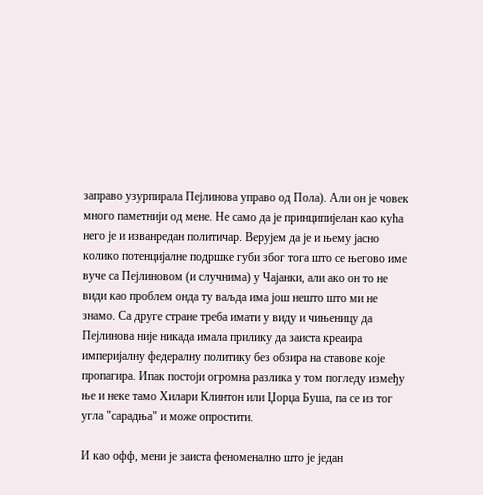заправо узурпирала Пејлинова управо од Пола). Али он је човек много паметнији од мене. Не само да је принципијелан као кућа него је и изванредан политичар. Верујем да је и њему јасно колико потенцијалне подршке губи због тога што се његово име вуче са Пејлиновом (и случнима) у Чајанки, али ако он то не види као проблем онда ту ваљда има још нешто што ми не знамо. Са друге стране треба имати у виду и чињеницу да Пејлинова није никада имала прилику да заиста креаира империјалну федералну политику без обзира на ставове које пропагира. Ипак постоји огромна разлика у том погледу између ње и неке тамо Хилари Клинтон или Џорџа Буша, па се из тог угла "сарадња" и може опростити.

И као офф, мени је заиста феноменално што је један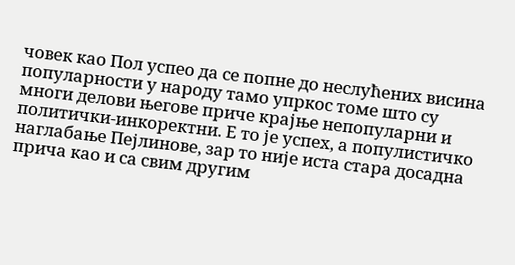човек као Пол успео да се попне до неслућених висина популарности у народу тамо упркос томе што су многи делови његове приче крајње непопуларни и политички-инкоректни. Е то је успех, а популистичко наглабање Пејлинове, зар то није иста стара досадна прича као и са свим другим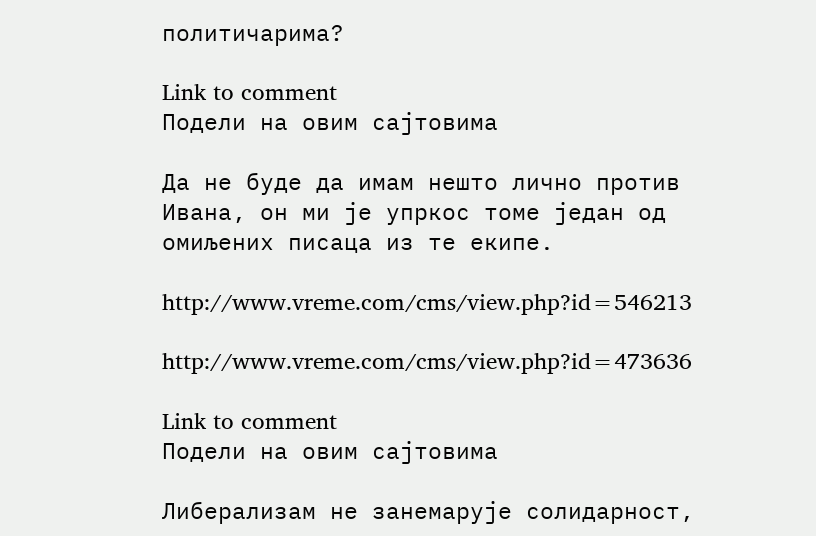политичарима?

Link to comment
Подели на овим сајтовима

Да не буде да имам нешто лично против Ивана, он ми је упркос томе један од омиљених писаца из те екипе.

http://www.vreme.com/cms/view.php?id=546213

http://www.vreme.com/cms/view.php?id=473636

Link to comment
Подели на овим сајтовима

Либерализам не занемарује солидарност,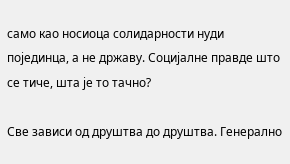само као носиоца солидарности нуди појединца, а не државу. Социјалне правде што се тиче, шта је то тачно?

Све зависи од друштва до друштва. Генерално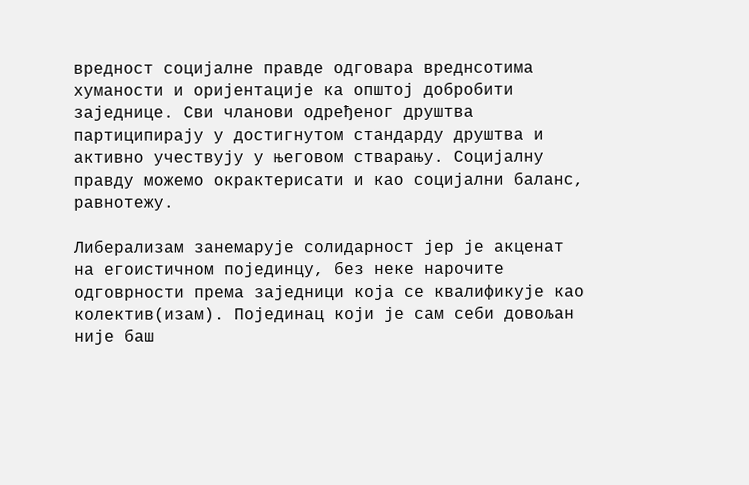вредност социјалне правде одговара вреднсотима хуманости и оријентације ка општој добробити заједнице. Сви чланови одређеног друштва партиципирају у достигнутом стандарду друштва и активно учествују у његовом стварању. Социјалну правду можемо окрактерисати и као социјални баланс, равнотежу.

Либерализам занемарује солидарност јер је акценат на егоистичном појединцу, без неке нарочите одговрности према заједници која се квалификује као колектив(изам). Појединац који је сам себи довољан није баш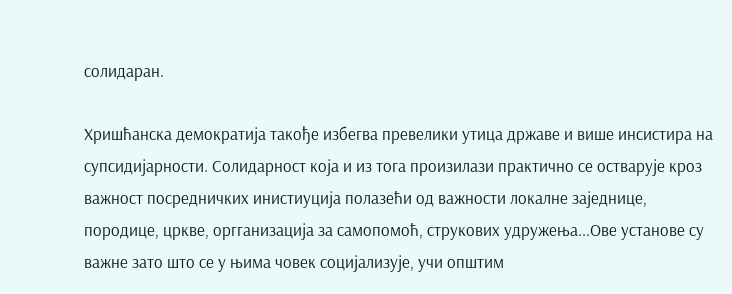солидаран.

Хришћанска демократија такође избегва превелики утица државе и више инсистира на супсидијарности. Солидарност која и из тога произилази практично се остварује кроз важност посредничких инистиуција полазећи од важности локалне заједнице, породице, цркве, оргганизација за самопомоћ, струкових удружења...Ове установе су важне зато што се у њима човек социјализује, учи општим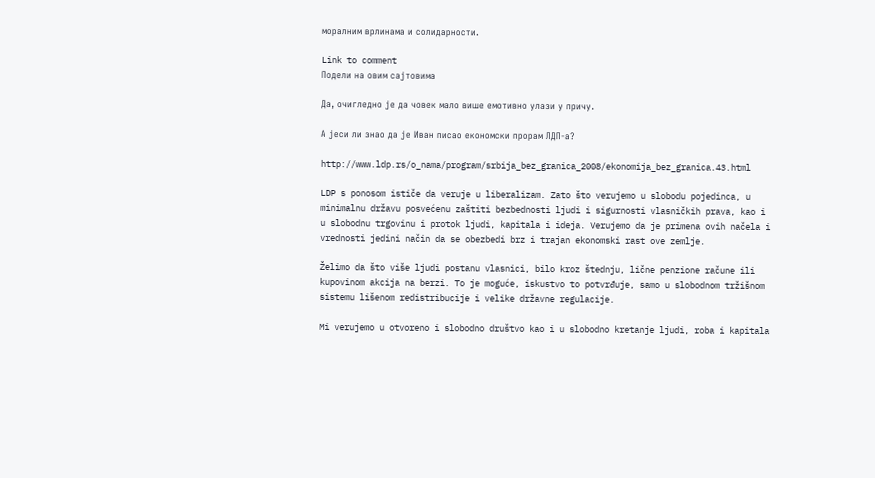моралним врлинама и солидарности.

Link to comment
Подели на овим сајтовима

Да, очигледно је да човек мало више емотивно улази у причу.

А јеси ли знао да је Иван писао економски прорам ЛДП-а?

http://www.ldp.rs/o_nama/program/srbija_bez_granica_2008/ekonomija_bez_granica.43.html

LDP s ponosom ističe da veruje u liberalizam. Zato što verujemo u slobodu pojedinca, u minimalnu državu posvećenu zaštiti bezbednosti ljudi i sigurnosti vlasničkih prava, kao i u slobodnu trgovinu i protok ljudi, kapitala i ideja. Verujemo da je primena ovih načela i vrednosti jedini način da se obezbedi brz i trajan ekonomski rast ove zemlje.

Želimo da što više ljudi postanu vlasnici, bilo kroz štednju, lične penzione račune ili kupovinom akcija na berzi. To je moguće, iskustvo to potvrđuje, samo u slobodnom tržišnom sistemu lišenom redistribucije i velike državne regulacije.

Mi verujemo u otvoreno i slobodno društvo kao i u slobodno kretanje ljudi, roba i kapitala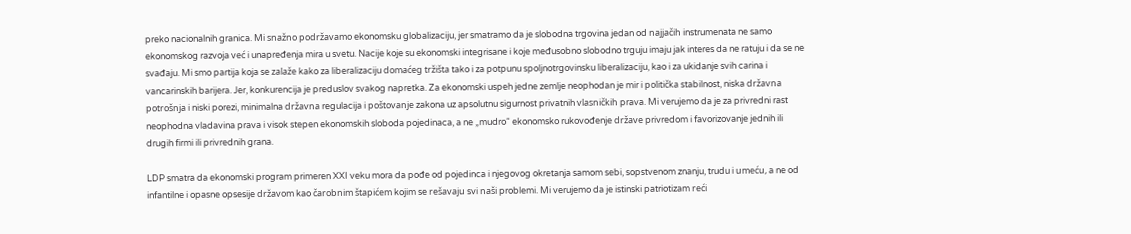preko nacionalnih granica. Mi snažno podržavamo ekonomsku globalizaciju, jer smatramo da je slobodna trgovina jedan od najjačih instrumenata ne samo ekonomskog razvoja već i unapređenja mira u svetu. Nacije koje su ekonomski integrisane i koje međusobno slobodno trguju imaju jak interes da ne ratuju i da se ne svađaju. Mi smo partija koja se zalaže kako za liberalizaciju domaćeg tržišta tako i za potpunu spoljnotrgovinsku liberalizaciju, kao i za ukidanje svih carina i vancarinskih barijera. Jer, konkurencija je preduslov svakog napretka. Za ekonomski uspeh jedne zemlje neophodan je mir i politička stabilnost, niska državna potrošnja i niski porezi, minimalna državna regulacija i poštovanje zakona uz apsolutnu sigurnost privatnih vlasničkih prava. Mi verujemo da je za privredni rast neophodna vladavina prava i visok stepen ekonomskih sloboda pojedinaca, a ne „mudro“ ekonomsko rukovođenje države privredom i favorizovanje jednih ili drugih firmi ili privrednih grana.

LDP smatra da ekonomski program primeren XXI veku mora da pođe od pojedinca i njegovog okretanja samom sebi, sopstvenom znanju, trudu i umeću, a ne od infantilne i opasne opsesije državom kao čarobnim štapićem kojim se rešavaju svi naši problemi. Mi verujemo da je istinski patriotizam reći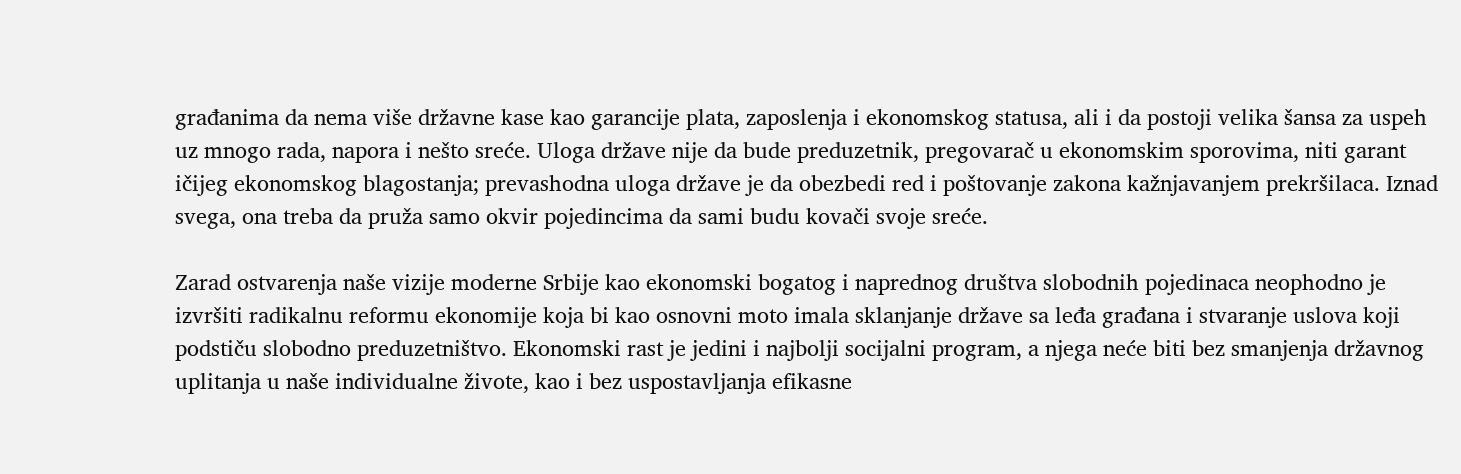građanima da nema više državne kase kao garancije plata, zaposlenja i ekonomskog statusa, ali i da postoji velika šansa za uspeh uz mnogo rada, napora i nešto sreće. Uloga države nije da bude preduzetnik, pregovarač u ekonomskim sporovima, niti garant ičijeg ekonomskog blagostanja; prevashodna uloga države je da obezbedi red i poštovanje zakona kažnjavanjem prekršilaca. Iznad svega, ona treba da pruža samo okvir pojedincima da sami budu kovači svoje sreće.

Zarad ostvarenja naše vizije moderne Srbije kao ekonomski bogatog i naprednog društva slobodnih pojedinaca neophodno je izvršiti radikalnu reformu ekonomije koja bi kao osnovni moto imala sklanjanje države sa leđa građana i stvaranje uslova koji podstiču slobodno preduzetništvo. Ekonomski rast je jedini i najbolji socijalni program, a njega neće biti bez smanjenja državnog uplitanja u naše individualne živote, kao i bez uspostavljanja efikasne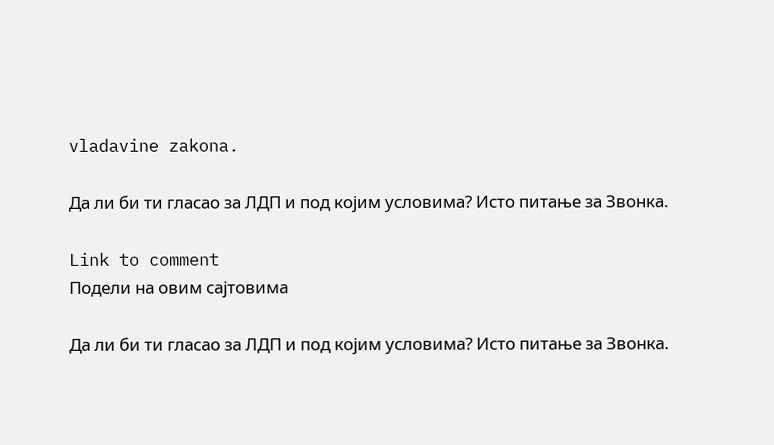vladavine zakona.

Да ли би ти гласао за ЛДП и под којим условима? Исто питање за Звонка.

Link to comment
Подели на овим сајтовима

Да ли би ти гласао за ЛДП и под којим условима? Исто питање за Звонка.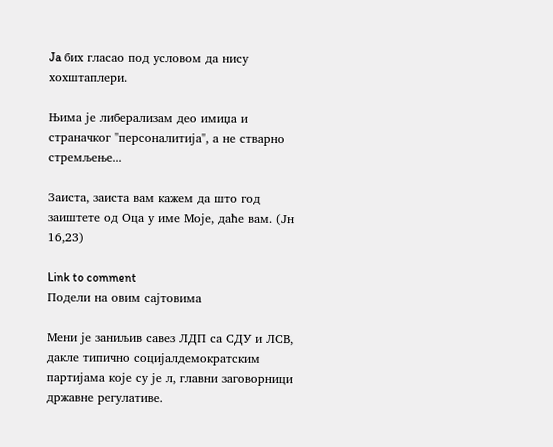Ja бих гласао под условом да нису хохштаплери.

Њима је либерализам део имиџа и страначког "персоналитија", а не стварно стремљење...

Заиста, заиста вам кажем да што год заиштете од Оца у име Моје, даће вам. (Јн 16,23)

Link to comment
Подели на овим сајтовима

Мени је заниљив савез ЛДП са СДУ и ЛСВ, дакле типично социјалдемократским партијама које су је л, главни заговорници државне регулативе.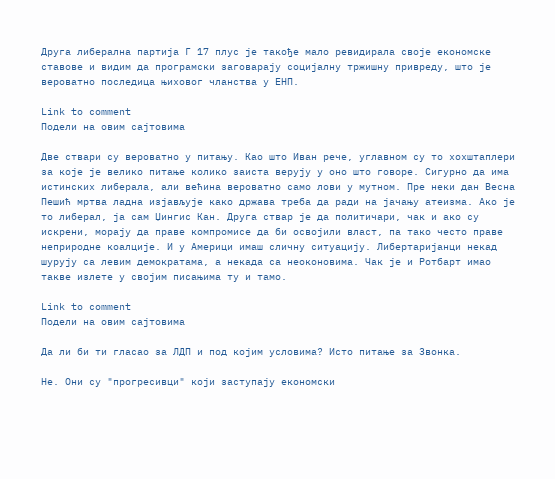Друга либерална партија Г 17 плус је такође мало ревидирала своје економске ставове и видим да програмски заговарају социјалну тржишну привреду, што је вероватно последица њиховог чланства у ЕНП.

Link to comment
Подели на овим сајтовима

Две ствари су вероватно у питању. Као што Иван рече, углавном су то хохштаплери за које је велико питање колико заиста верују у оно што говоре. Сигурно да има истинских либерала, али већина вероватно само лови у мутном. Пре неки дан Весна Пешић мртва ладна изјављује како држава треба да ради на јачању атеизма. Ако је то либерал, ја сам Џингис Кан. Друга ствар је да политичари, чак и ако су искрени, морају да праве компромисе да би освојили власт, па тако често праве неприродне коалције. И у Америци имаш сличну ситуацију. Либертаријанци некад шурују са левим демократама, а некада са неоконовима. Чак је и Ротбарт имао такве излете у својим писањима ту и тамо.

Link to comment
Подели на овим сајтовима

Да ли би ти гласао за ЛДП и под којим условима? Исто питање за Звонка.

Не. Они су "прогресивци" који заступају економски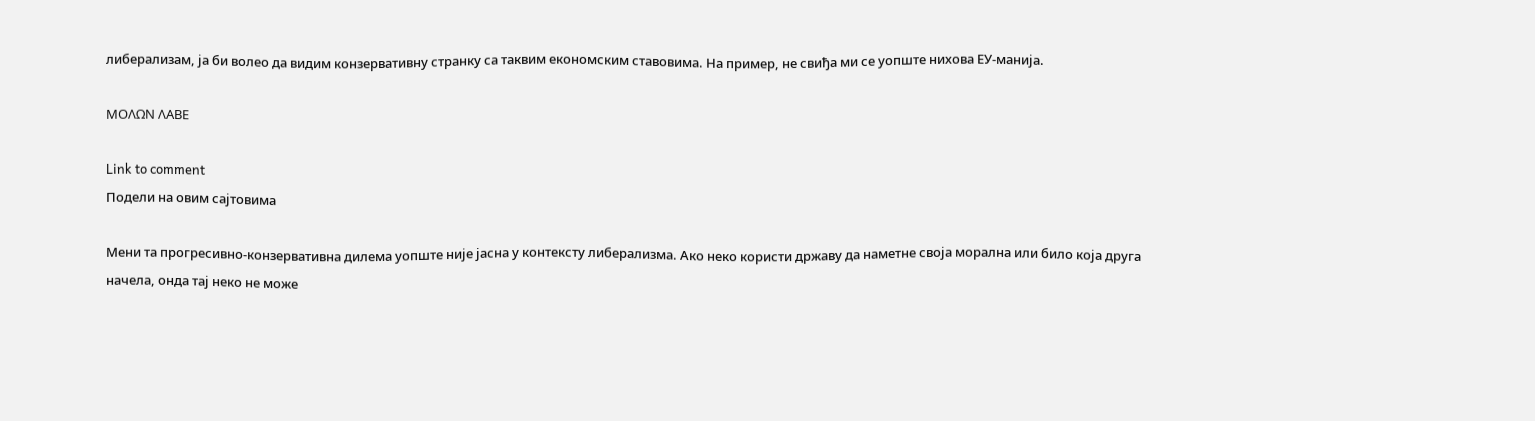либерализам, ја би волео да видим конзервативну странку са таквим економским ставовима. На пример, не свиђа ми се уопште нихова ЕУ-манија.

ΜΟΛΩΝ ΛΑΒΕ

Link to comment
Подели на овим сајтовима

Мени та прогресивно-конзервативна дилема уопште није јасна у контексту либерализма. Ако неко користи државу да наметне своја морална или било која друга начела, онда тај неко не може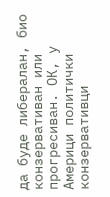да буде либералан, био конзервативан или прогресиван. ОК, у Америци политички конзервативци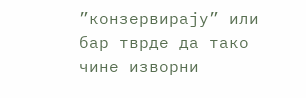”конзервирају” или бар тврде да тако чине изворни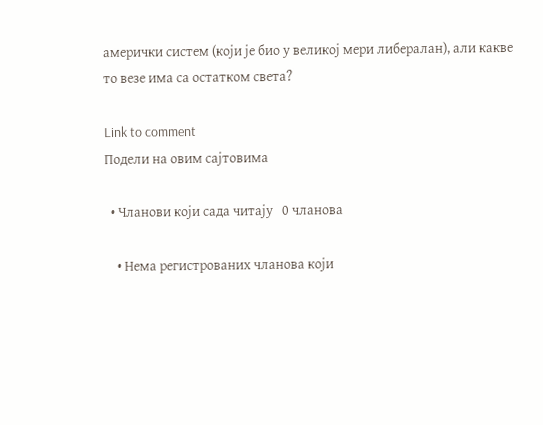амерички систем (који је био у великој мери либералан), али какве то везе има са остатком света?

Link to comment
Подели на овим сајтовима

  • Чланови који сада читају   0 чланова

    • Нема регистрованих чланова који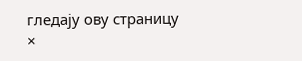гледају ову страницу
×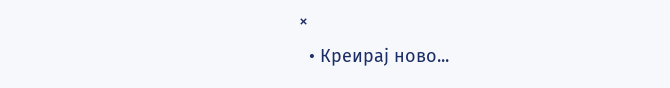×
  • Креирај ново...